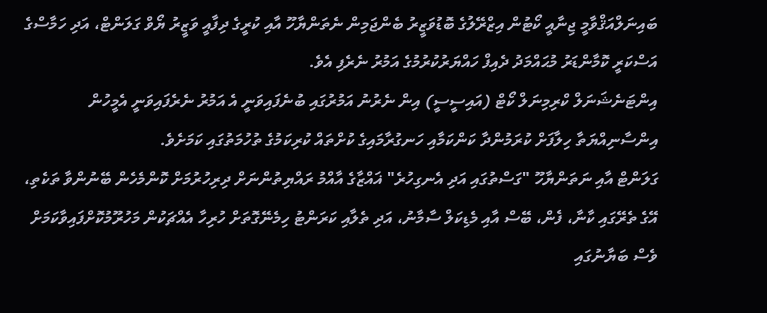ބައިނަލްއަޤްވާމީ ޖިނާއީ ކޯޓުން އިޒްރޭލުގެ ބޮޑުވަޒީރު ބެންޖަމިން ނެތަންޔާހޫ އާއި ކުރީގެ ދިފާއީ ވަޒީރު ޔޯވް ގަލަންޓް، އަދި ހަމާސްގެ އަސްކަރީ ކޮމާންޑަރު މުޙައްމަދު ދެއިފް ހައްޔަރުކުރުމުގެ އަމުރު ނެރެފި އެވެ.
އިންޓަނެޝަނަލް ކްރިމިނަލް ކޯޓް (އައިސީސީ) އިން ނެރުނު އަމުރުގައި ބުނެފައިވަނީ އެ އަމުރު ނެރެފައިވަނީ އެމީހުން އިންސާނިއްޔަތާ ހިލާފަށް ކުރަމުންދާ ކަންކަމާއި ހަނގުރާމައިގެ ކުށްތައް ކުރިކަމުގެ ތުހުމަތުގައި ކަމަށެވެ.
ގަލަންޓް އާއި ނަތަންޔާހޫ "ގަސްތުގައި އަދި އެނގިހުރެ" ޣައްޒާގެ އާއްމު ރައްޔިތުންނަށް ދިރިހުރުމަށް ކޮންމެހެން ބޭނުންވާ ތަކެތި، އޭގެ ތެރޭގައި ކާނާ، ފެން، ބޭސް އާއި މެޑިކަލް ސާމާނު، އަދި ތެލާއި ކަރަންޓު ހިމެނޭގޮތަށް ހުރިހާ އެއްޗަކުން މަހުރޫމުކޮށްފައިވާކަމަށް ވެސް ބަޔާނުގައި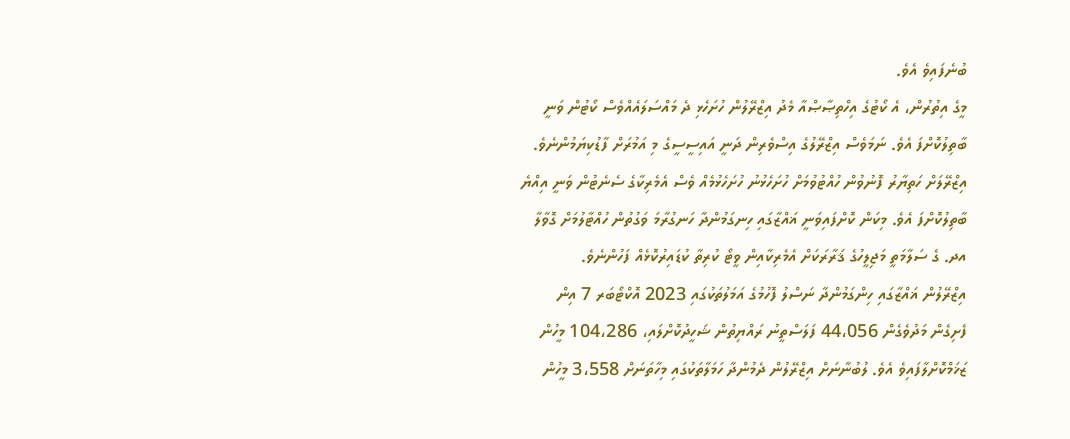ބުނެފައިވެ އެވެ.
މީގެ އިތުރުން، އެ ކޯޓުގެ އިހްތިޞާޞްއާ މެދު އިޒްރޭލުން ހުށަހެޅި ދެ މައްސަލައެއްވެސް ކޯޓުން ވަނީ ބާތިލުކޮށްފަ އެވެ. ނަމަވެސް އިޒްރޭލުގެ އިސްވެރިން ދަނީ އައިސީސީގެ މި އަމުރަށް ފާޑުކިޔަމުންނެވެ.
އިޒްރޭލަށް ހަތިޔާރު ފޮނުވުން ހުއްޓުވުމަށް ހުށަހެޅުނު ހުށަހެޅުމެއް ވެސް އެމެރިކާގެ ސެނެޓުން ވަނީ އިއްޔެ ބާތިލުކޮށްފަ އެވެ. މިކަން ކޮށްފައިވަނީ ޣައްޒާގައި ހިނގަމުންދާ ހަނގުރާމަ ވަގުތުން ހުއްޓާލުމަށް ގޮވާލާ އދ. ގެ ސަލާމަތީ މަޖިލީހުގެ ޤަރާރަކަށް އެމެރިކާއިން ވީޓޯ ކުރިތާ ކުޑައިރުކޮޅެއް ފަހުންނެވެ.
އިޒްރޭލުން ޣައްޒާގައި ހިންގަމުންދާ ނަސްލު ފޮހުމުގެ އަމަލުތަކުގައި 2023 އޮކްޓޯބަރ 7 އިން ފެށިގެން މަދުވެގެން 44،056 ފަލަސްތީނު ރައްޔިތުން ޝަހީދުކޮށްލައި، 104،286 މީހުން ޒަޚަމްކޮށްލާފައިވެ އެވެ. ލުބުނާނަށް އިޒްރޭލުން ދެމުންދާ ހަމަލާތަކުގައި މިހާތަނަށް 3،558 މީހުން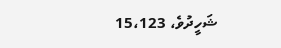ޝަހީދުވެ، 15،123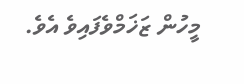މީހުން ޒަޚަމްވެފައިވެ އެވެ.